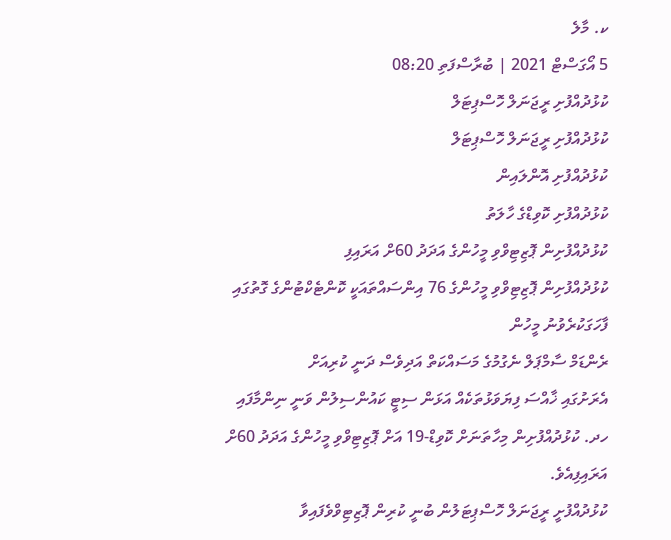ކ. މާލެ
5 އޯގަސްޓް 2021 | ބުރާސްފަތި 08:20
ކުޅުދުއްފުށި ރީޖަނަލް ހޮސްޕިޓަލް
ކުޅުދުއްފުށި ރީޖަނަލް ހޮސްޕިޓަލް
ކުޅުދުއްފުށި އޮންލައިން
ކުޅުދުއްފުށި ކޮވިޑްގެ ހާލަތު
ކުޅުދުއްފުށިން ޕޮޒިޓިވްވި މީހުންގެ އަދަދު 60ށް އަރައިފި
ކުޅުދުއްފުށިން ޕޮޒިޓިވްވި މީހުންގެ 76 އިންސައްތައަކީ ކޮންޓެކްޓުންގެ ގޮތުގައި ފާހަގަކުރެވުނު މީހުން
ރެންޑަމް ސާމްޕަލް ނެގުމުގެ މަސައްކަތް އަދިވެސް ދަނީ ކުރިއަށް
އެރަށުގައި ޚާއްސަ ފިޔަވަޅުތަކެއް އަޅަން ސިޓީ ކައުންސިލުން ވަނީ ނިންމާފައި
ހދ. ކުޅުދުއްފުށިން މިހާތަނަށް ކޮވިޑް-19 އަށް ޕޮޒިޓިވްވި މީހުންގެ އަދަދު 60ށް އަރައިފިއެވެ.
ކުޅުދުއްފުށީ ރީޖަނަލް ހޮސްޕިޓަލުން ބުނީ ކުރިން ޕޮޒިޓިވްވެފައިވާ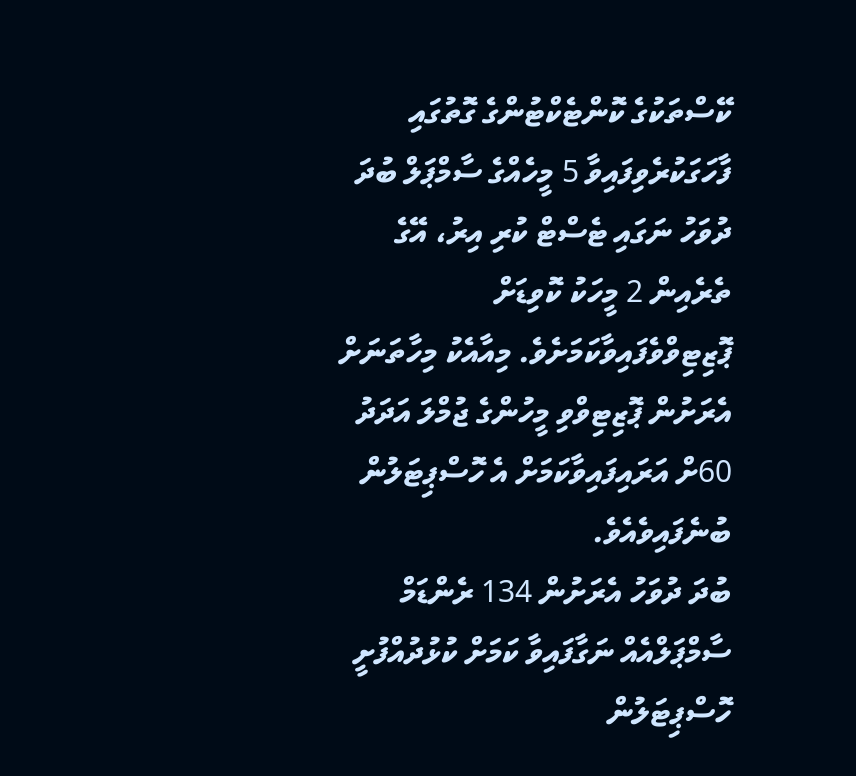ކޭސްތަކުގެ ކޮންޓެކްޓުންގެ ގޮތުގައި ފާހަގަކުރެވިފައިވާ 5 މީހެއްގެ ސާމްޕަލް ބުދަ ދުވަހު ނަގައި ޓެސްޓް ކުރި އިރު، އޭގެ ތެރެއިން 2 މީހަކު ކޮވިޑަށް ޕޮޒިޓިވްވެފައިވާކަމަށެވެ. މިއާއެކު މިހާތަނަށް އެރަށުން ޕޮޒިޓިވްވި މީހުންގެ ޖުމްލަ އަދަދު 60ށް އަރައިފައިވާކަމަށް އެ ހޮސްޕިޓަލުން ބުނެފައިވެއެވެ.
ބުދަ ދުވަހު އެރަށުން 134 ރެންޑަމް ސާމްޕަލްއެއް ނަގާފައިވާ ކަމަށް ކުޅުދުއްފުށީ ހޮސްޕިޓަލުން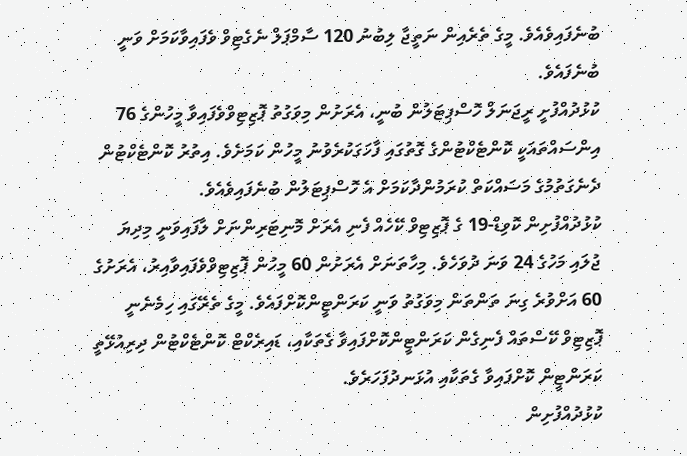ބުނެފައިވެއެވެ. މީގެ ތެރެއިން ނަތީޖާ ލިބުނު 120 ސާމްޕަލް ނެގެޓިވް ވެފައިވާކަމަށް ވަނީ ބުނެފައެވެ.
ކުޅުދުއްފުށީ ރީޖަނަލް ހޮސްޕިޓަލުން ބުނީ، އެރަށުން މިވަގުތު ޕޮޒިޓިވްވެފައިވާ މީހުންގެ 76 އިންސައްތައަކީ ކޮންޓެކްޓުންގެ ގޮތުގައި ފާހަގަކުރެވުނު މީހުން ކަމަށެވެ. އިތުރު ކޮންޓެކްޓުން ދެނެގަތުމުގެ މަސައްކަތް ކުރަމުންދާކަމަށް އެ ހޮސްޕިޓަލުން ބުނެފައިވެއެވެ.
ކުޅުދުއްފުށިން ކޮވިޑް-19 ގެ ޕޮޒިޓިވް ކޭހެއް ފެނި އެރަށް މޮނިޓަރިންނަށް ލާފައިވަނީ މިދިޔަ ޖުލައި މަހުގެ 24 ވަނަ ދުވަހެވެ. މިހާތަނަށް އެރަށުން 60 މީހުން ޕޮޒިޓިވްވެފައިވާއިރު، އެރަށުގެ 60 އަށްވުރެ ގިނަ ތަންތަން މިވަގުތު ވަނީ ކަރަންޓީންކޮށްފައެވެ. މީގެ ތެރޭގައި ހިމެނެނީ ޕޮޒިޓިވް ކޭސްތައް ފެނިގެން ކަރަންޓީންކޮށްފައިވާ ގެތަކާއި، ޑައިރެކްޓް ކޮންޓެކްޓުން ދިރިއުޅޭތީ ކަރަންޓީން ކޮށްފައިވާ ގެތަކާއި އުޅަނދުފަހަރެވެ.
ކުޅުދުއްފުށިން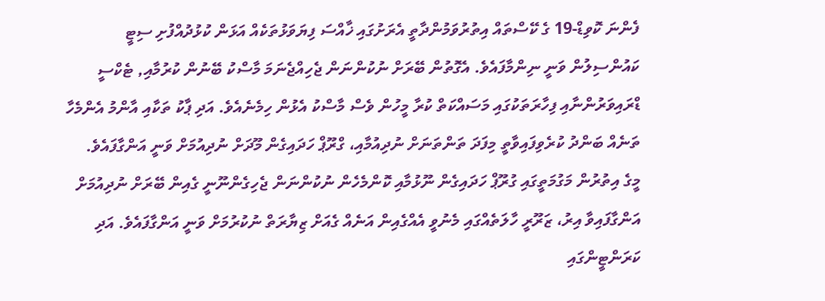ފެންނަ ކޮވިޑް-19 ގެ ކޭސްތައް އިތުރުވަމުންދާތީ އެރަށުގައި ޚާއްސަ ފިޔަވަޅުތަކެއް އަޅަން ކުޅުދުއްފުށި ސިޓީ ކައުންސިލުން ވަނީ ނިންމާފައެވެ. އެގޮތުން ބޭރަށް ނުކުންނަން ޖެހިއްޖެނަމަ މާސްކު ބޭނުން ކުރުމާއި, ޓެކްސީ ޑްރައިވަރުންނާއި ފިހާރަތަކުގައި މަސައްކަތް ކުރާ މީހުން ވެސް މާސްކު އެޅުން ހިމެނެއެވެ. އަދި ޕާކު ތަކާއި އާންމު އެންމެހާ ތަނެއް ބަންދު ކުރެވިފައިވާތީ މިފަދަ ތަންތަނަށް ނުދިއުމާއި، ގްރޫޕް ހަދައިގެން މޫދަށް ނުދިއުމަށް ވަނީ އަންގާފައެވެ.
މީގެ އިތުރުން މަގުމަތީގައި ގުރޫޕް ހަދައިގެން ނޫޅުމާއި ކޮންމެހެން ނުކުންނަން ޖެހިގެންނޫނީ ގެއިން ބޭރަށް ނުދިއުމަށް އަންގާފައިވާ އިރު، ޒަރޫރީ ހާލަތެއްގައި މެނުވީ އެއްގެއިން އަނެއް ގެއަށް ޒިޔާރަތް ނުކުރުމަށް ވަނީ އަންގާފައެވެ. އަދި ކަރަންޓީންގައި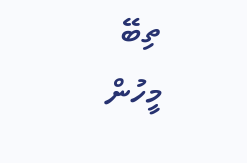ތިބޭ މީހުން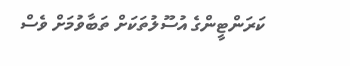ކަރަންޓީންގެ އުސޫލުތަކަށް ތަބާވުމަށް ވެސް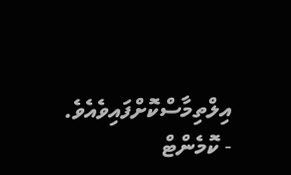އިލްތިމާސްކޮށްފައިވެއެވެ.
- ކޮމެންޓް